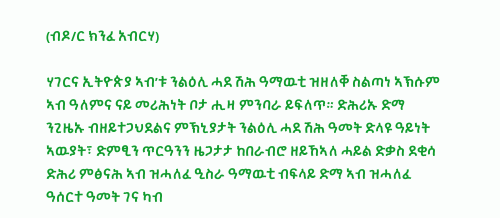(ብዶ/ር ክንፈ አብርሃ)

ሃገርና ኢትዮጵያ ኣብ’ቱ ንልዕሊ ሓደ ሽሕ ዓማዉቲ ዝዘለቐ ስልጣነ ኣኽሱም ኣብ ዓለምና ናይ መሪሕነት ቦታ ሒዛ ምንባራ ይፍለጥ። ድሕሪኡ ድማ ንጊዜኡ ብዘይተጋህደልና ምኽኒያታት ንልዕሊ ሓደ ሽሕ ዓመት ድላዩ ዓይነት ኣዉያት፣ ድምፂን ጥርዓንን ዜጋታታ ከበራብሮ ዘይኸኣለ ሓይል ድቃስ ደቂሳ ድሕሪ ምፅናሕ ኣብ ዝሓለፈ ዒስራ ዓማዉቲ ብፍላይ ድማ ኣብ ዝሓለፈ ዓሰርተ ዓመት ገና ካብ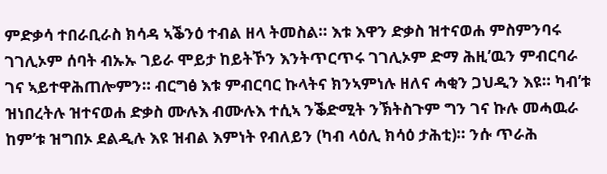ምድቃሳ ተበራቢራስ ክሳዳ ኣቕንዕ ተብል ዘላ ትመስል። እቱ እዋን ድቃስ ዝተናወሐ ምስምንባሩ ገገሊኦም ሰባት ብኡኡ ገይራ ሞይታ ከይትኾን እንትጥርጥሩ ገገሊኦም ድማ ሕዚ’ዉን ምብርባራ ገና ኣይተዋሕጠሎምን። ብርግፅ እቱ ምብርባር ኩላትና ክንኣምነሉ ዘለና ሓቂን ጋህዲን እዩ። ካብ’ቱ ዝነበረትሉ ዝተናወሐ ድቃስ ሙሉእ ብሙሉእ ተሲኣ ንቕድሚት ንኽትስጉም ግን ገና ኩሉ መሓዉራ ከም’ቱ ዝግበኦ ደልዲሉ እዩ ዝብል እምነት የብለይን (ካብ ላዕሊ ክሳዕ ታሕቲ)። ንሱ ጥራሕ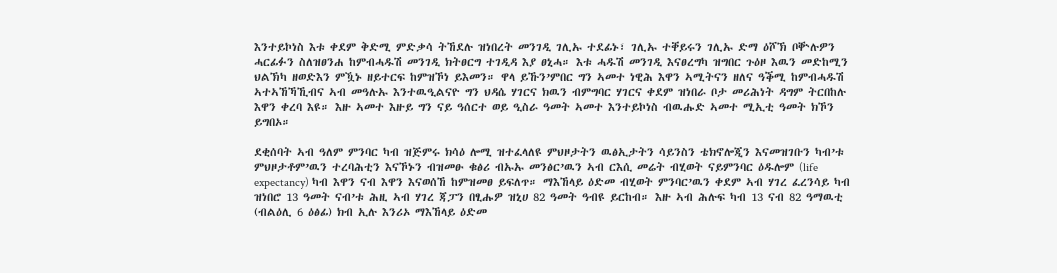እንተይኮነስ እቱ ቀደም ቅድሚ ምድቃሳ ትኸደሉ ዝነበረት መንገዲ ገሊኡ ተደፊኑ፣ ገሊኡ ተቐይሩን ገሊኡ ድማ ዕሾኽ ቦቝሉዎን ሓርፊፉን ስለዝፀንሐ ከምብሓዱሽ መንገዲ ክትፀርግ ተገዲዳ እያ ፀኒሓ። እቱ ሓዱሽ መንገዲ እናፀረግካ ዝግበር ጉዕዞ እዉን መድከሚን ህልኽካ ዘወድእን ምዃኑ ዘይተርፍ ከምዝኾነ ይእመን። ዋላ ይኹን’ምበር ግን ኣመተ ነዊሕ እዋን ኣሚትናን ዘለና ዓቕሚ ከምብሓዱሽ ኣተኣኸኻኺብና ኣብ መዓሉኡ እንተዉዒልናዮ ግን ህዳሴ ሃገርና ክዉን ብምግባር ሃገርና ቀደም ዝነበራ ቦታ መሪሕነት ዳግም ትርበከሉ እዋን ቀረባ እዩ። እዙ ኣመተ እዙይ ግን ናይ ዓሰርተ ወይ ዒስራ ዓመት ኣመተ እንተይኮነስ ብዉሑድ ኣመተ ሚኢቲ ዓመት ክኾን ይግበኦ።

ደቂሰባት ኣብ ዓለም ምንባር ካብ ዝጅምሩ ክሳዕ ሎሚ ዝተፈላለዩ ምህዞታትን ዉፅኢታትን ሳይንስን ቴክኖሎጂን እናመዝገቡን ካብ’ቱ ምህዞታቶም’ዉን ተረባሕቲን እናኾኑን ብዝመፁ ቁፅሪ ብኡኡ መንፅር’ዉን ኣብ ርእሲ መሬት ብሂወት ናይምንባር ዕዱሎም (life expectancy) ካብ እዋን ናብ እዋን እናወሰኸ ከምዝመፀ ይፍለጥ። ማእኸላይ ዕድመ ብሂወት ምንባር’ዉን ቀደም ኣብ ሃገረ ፈረንሳይ ካብ ዝነበሮ 13 ዓመት ናብ’ቱ ሕዚ ኣብ ሃገረ ጃፓን በፂሑዎ ዝኒሀ 82 ዓመት ዓብዩ ይርከብ። እዙ ኣብ ሕሉፍ ካብ 13 ናብ 82 ዓማዉቲ (ብልዕሊ 6 ዕፅፊ) ክብ ኢሉ እንሪኦ ማእኸላይ ዕድመ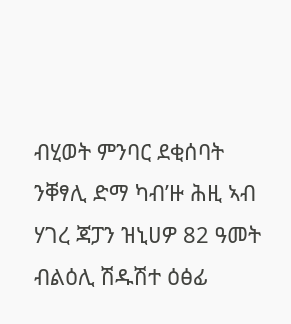ብሂወት ምንባር ደቂሰባት ንቐፃሊ ድማ ካብ’ዙ ሕዚ ኣብ ሃገረ ጃፓን ዝኒሀዎ 82 ዓመት ብልዕሊ ሽዱሽተ ዕፅፊ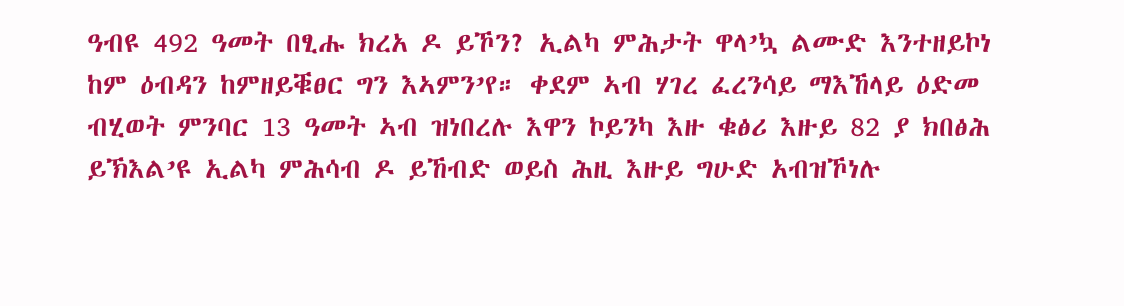ዓብዩ 492 ዓመት በፂሑ ክረአ ዶ ይኾን? ኢልካ ምሕታት ዋላ’ኳ ልሙድ እንተዘይኮነ ከም ዕብዳን ከምዘይቑፀር ግን እኣምን’የ። ቀደም ኣብ ሃገረ ፈረንሳይ ማእኸላይ ዕድመ ብሂወት ምንባር 13 ዓመት ኣብ ዝነበረሉ እዋን ኮይንካ እዙ ቁፅሪ እዙይ 82 ያ ክበፅሕ ይኽእል’ዩ ኢልካ ምሕሳብ ዶ ይኸብድ ወይስ ሕዚ እዙይ ግሁድ አብዝኾነሉ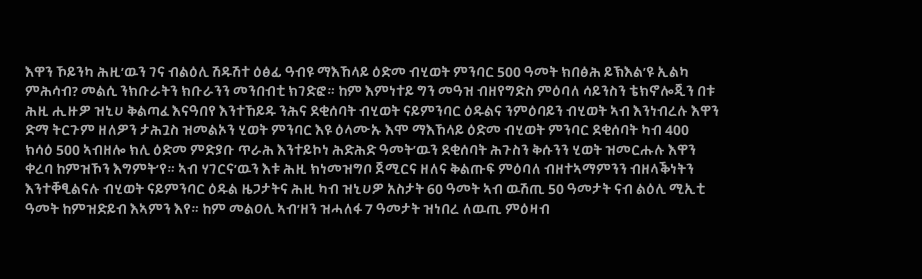እዋን ኾይንካ ሕዚ’ዉን ገና ብልዕሊ ሽዱሽተ ዕፅፊ ዓብዩ ማእኸላይ ዕድመ ብሂወት ምንባር 500 ዓመት ክበፅሕ ይኽእል’ዩ ኢልካ ምሕሳብ? መልሲ ንክቡራትን ክቡራንን መንበብቲ ክገድፎ። ከም እምነተይ ግን መዓዝ ብዘየግድስ ምዕባለ ሳይንስን ቴክኖሎጂን በቱ ሕዚ ሒዙዎ ዝኒሀ ቅልጣፈ እናዓበየ እንተኸይዱ ንሕና ደቂሰባት ብሂወት ናይምንባር ዕዱልና ንምዕባይን ብሂወት ኣብ እንነብረሉ እዋን ድማ ትርጉም ዘለዎን ታሕጓስ ዝመልኦን ሂወት ምንባር እዩ ዕላሙኡ እሞ ማእኸላይ ዕድመ ብሂወት ምንባር ደቂሰባት ካብ 400 ክሳዕ 500 ኣብዘሎ ክሊ ዕድመ ምድያቡ ጥራሕ እንተይኮነ ሕድሕድ ዓመት’ዉን ደቂሰባት ሕጉስን ቅሱንን ሂወት ዝመርሑሉ እዋን ቀረባ ከምዝኾን እግምት’የ። ኣብ ሃገርና’ዉን እቱ ሕዚ ክነመዝግቦ ጀሚርና ዘለና ቅልጡፍ ምዕባለ ብዘተኣማምንን ብዘላቕነትን እንተቐፂልናሉ ብሂወት ናይምንባር ዕዱል ዜጋታትና ሕዚ ካብ ዝኒሀዎ አስታት 60 ዓመት ኣብ ዉሽጢ 50 ዓመታት ናብ ልዕሊ ሚኢቲ ዓመት ከምዝድይብ እኣምን እየ። ከም መልዐሊ ኣብ’ዘን ዝሓለፋ 7 ዓመታት ዝነበረ ለዉጢ ምዕዛብ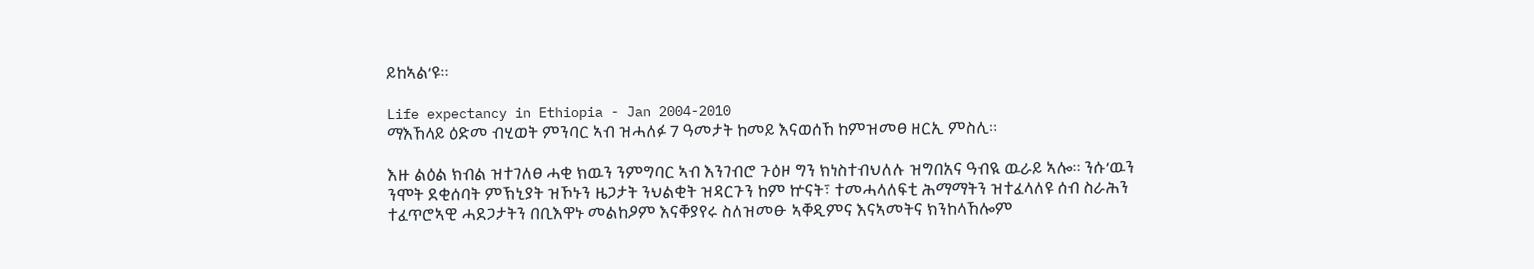ይከኣል’ዩ።

Life expectancy in Ethiopia - Jan 2004-2010
ማእኸላይ ዕድመ ብሂወት ምንባር ኣብ ዝሓለፉ 7 ዓመታት ከመይ እናወሰኸ ከምዝመፀ ዘርኢ ምስሊ።

እዙ ልዕል ክብል ዝተገለፀ ሓቂ ክዉን ንምግባር ኣብ እንገብሮ ጉዕዞ ግን ክነስተብህለሉ ዝግበአና ዓብዪ ዉራይ ኣሎ። ንሱ’ዉን ንሞት ደቂሰባት ምኽኒያት ዝኾኑን ዜጋታት ንህልቂት ዝዳርጉን ከም ኵናት፣ ተመሓላለፍቲ ሕማማትን ዝተፈላለዩ ሰብ ስራሕን ተፈጥሮኣዊ ሓደጋታትን በቢእዋኑ መልከዖም እናቐያየሩ ስለዝመፁ ኣቐዲምና እናኣመትና ክንከላኸሎም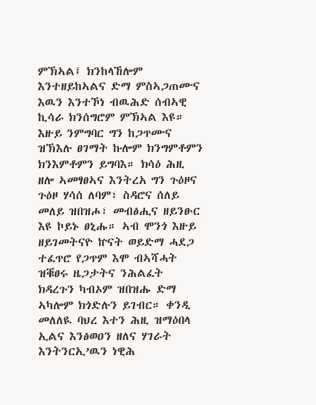ምኽኣል፤ ክንከላኸሎም እንተዘይከኣልና ድማ ምስኣጋጠሙና እዉን እንተኾነ ብዉሕድ ሰብኣዊ ኪሳራ ክንሰግሮም ምኽኣል እዩ። እዙይ ንምግባር ግን ከጋጥሙና ዝኽእሉ ፀገማት ኩሎም ክንግምቶምን ክንእምቶምን ይግባእ። ክሳዕ ሕዚ ዘሎ ኣመፃፀኣና እንትረአ ግን ጉዕዞና ጉዕዞ ሃሳሰ ለባም፣ ስዳሮና ሰለይ መለይ ዝበዝሖ፣ መብፅሒና ዘይንፁር እዩ ኮይኑ ፀኒሑ። ኣብ ሞንጎ እዙይ ዘይገመትናዮ ኵናት ወይድማ ሓደጋ ተፈጥሮ የጋጥም እሞ ብኣሻሓት ዝቑፀሩ ዜጋታትና ንሕልፈት ክዳረጉን ካብኦም ዝበዝሑ ድማ ኣካሎም ክጎድሉን ይገብር። ቀንዲ መለለዪ ባህረ እተን ሕዚ ዝማዕበላ ኢልና እንፅወዐን ዘለና ሃገራት እንትንርኢ’ዉን ነዊሕ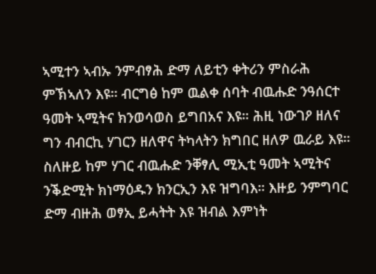ኣሚተን ኣብኡ ንምብፃሕ ድማ ለይቲን ቀትሪን ምስራሕ ምኽኣለን እዩ። ብርግፅ ከም ዉልቀ ሰባት ብዉሑድ ንዓሰርተ ዓመት ኣሚትና ክንወሳወስ ይግበአና እዩ። ሕዚ ነውገዖ ዘለና ግን ብብርኪ ሃገርን ዘለዋና ትካላትን ክግበር ዘለዎ ዉራይ እዩ። ስለዙይ ከም ሃገር ብዉሑድ ንቐፃሊ ሚኢቲ ዓመት ኣሚትና ንቕድሚት ክነማዕዱን ክንርኢን እዩ ዝግባእ። እዙይ ንምግባር ድማ ብዙሕ ወፃኢ ይሓትት እዩ ዝብል እምነት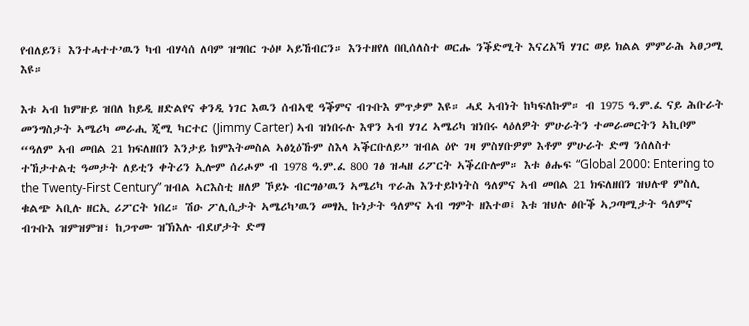የብለይን፤ እንተሓተተ’ዉን ካብ ብሃሳሰ ለባም ዝግበር ጉዕዞ ኣይኸብርን። እንተዘየለ በቢሰለስተ ወርሑ ንቕድሚት እናረአኻ ሃገር ወይ ክልል ምምራሕ ኣፀጋሚ እዩ።

እቱ ኣብ ከምዙይ ዝበለ ከይዲ ዘድልየና ቀንዲ ነገር እዉን ሰብኣዊ ዓቕምና ብጉቡእ ምጥቃም እዩ። ሓደ ኣብነት ከካፍለኩም። ብ 1975 ዓ.ም.ፈ ናይ ሕቡራት መንግስታት ኣሜሪካ መራሒ ጂሚ ካርተር (Jimmy Carter) ኣብ ዝነበሩሉ እዋን ኣብ ሃገረ ኣሜሪካ ዝነበሩ ላዕለዎት ምሁራትን ተመራመርትን ኣኪቦም “ዓለም ኣብ መበል 21 ክፍለዘበን እንታይ ከምእትመስል ኣፅኒዕኹም ስእላ ኣቕርቡለይ” ዝብል ዕዮ ገዛ ምስሃቡዎም እቶም ምሁራት ድማ ንሰለስተ ተኸታተልቲ ዓመታት ለይቲን ቀትሪን ኢሎም ሰሪሖም ብ 1978 ዓ.ም.ፈ 800 ገፅ ዝሓዘ ሪፖርት ኣቕረቡሎም። እቱ ፅሑፍ “Global 2000: Entering to the Twenty-First Century” ዝብል ኣርእስቲ ዘለዎ ኾይኑ ብርግፅ’ዉን ኣሜሪካ ጥራሕ እንተይኮነትስ ዓለምና ኣብ መበል 21 ክፍለዘበን ዝህሉዋ ምስሊ ቁልጭ ኣቢሉ ዘርኢ ሪፖርት ነበረ። ሽዑ ፖሊሲታት ኣሜሪካ’ዉን መፃኢ ኩነታት ዓለምና ኣብ ግምት ዘእተወ፤ እቱ ዝህሉ ፅቡቕ ኣጋጣሚታት ዓለምና ብጉቡእ ዝምዝምዝ፣ ከጋጥሙ ዝኽእሉ ብደሆታት ድማ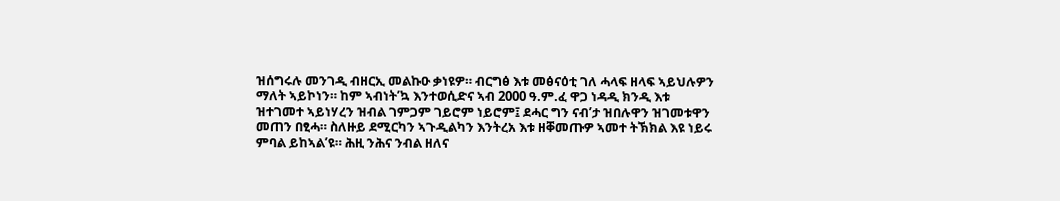ዝሰግሩሉ መንገዲ ብዘርኢ መልኩዑ ቃነዩዎ። ብርግፅ እቱ መፅናዕቲ ገለ ሓላፍ ዘላፍ ኣይህሉዎን ማለት ኣይኮነን። ከም ኣብነት’ኳ እንተወሲድና ኣብ 2000 ዓ.ም.ፈ ዋጋ ነዳዲ ክንዲ እቱ ዝተገመተ ኣይነሃረን ዝብል ገምጋም ገይሮም ነይሮም፤ ደሓር ግን ናብ’ታ ዝበሉዋን ዝገመቱዋን መጠን በፂሓ። ስለዙይ ደሚርካን ኣጉዲልካን እንትረአ እቱ ዘቐመጡዎ ኣመተ ትኽክል እዩ ነይሩ ምባል ይከኣል’ዩ። ሕዚ ንሕና ንብል ዘለና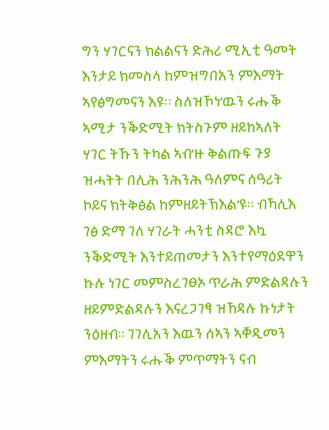ግን ሃገርናን ክልልናን ድሕሪ ሚኢቲ ዓመት እንታይ ክመስላ ከምዝግበአን ምእማት ኣየፅግመናን እዩ። ስለዝኾነ’ዉን ሩሑቕ ኣሚታ ንቕድሚት ክትስጉም ዘይከኣለት ሃገር ትኹን ትካል ኣብ’ዙ ቅልጡፍ ጉያ ዝሓትት በሊሕ ንሕንሕ ዓለምና ሰዓሪት ኮይና ክትቅፅል ከምዘይትኽእል’ዩ። ብኻሊእ ገፅ ድማ ገለ ሃገራት ሓንቲ ስዳሮ እኳ ንቕድሚት እንተይጠመታን እንተየማዕደዋን ኩሉ ነገር መምስረገፀኦ ጥራሕ ምድልዳሉን ዘይምድልዳሉን እናረጋገፃ ዝኸዳሉ ኩነታት ንዕዘብ። ገገሊአን እዉን ሰኣን ኣቐዲመን ምእማትን ሩሑቕ ምጥማትን ናብ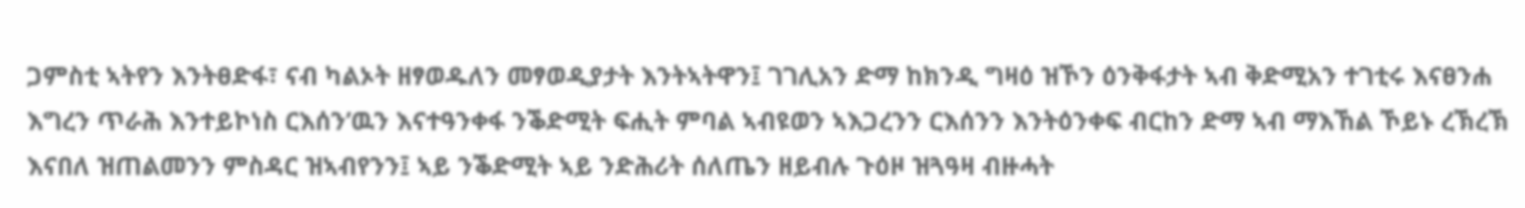ጋምስቲ ኣትየን እንትፀድፋ፣ ናብ ካልኦት ዘፃወዱለን መፃወዲያታት እንትኣትዋን፤ ገገሊአን ድማ ከክንዲ ግዛዕ ዝኾን ዕንቅፋታት ኣብ ቅድሚአን ተገቲሩ እናፀንሐ እግረን ጥራሕ እንተይኮነስ ርእሰን’ዉን እናተዓንቀፋ ንቕድሚት ፍሒት ምባል ኣብዩወን ኣእጋረንን ርእሰንን እንትዕንቀፍ ብርከን ድማ ኣብ ማእኸል ኾይኑ ረኽረኽ እናበለ ዝጠልመንን ምስዳር ዝኣብየንን፤ ኣይ ንቕድሚት ኣይ ንድሕሪት ሰለጤን ዘይብሉ ጉዕዞ ዝጓዓዛ ብዙሓት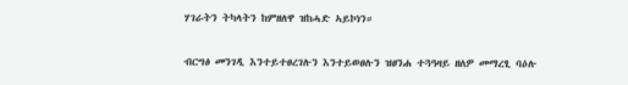ሃገራትን ትካላትን ከምዘለዋ ዝከሓድ ኣይኮነን።

ብርግፅ መንገዲ እንተይተፀረገሉን እንተይወፀሉን ዝፀንሐ ተጓዓዛይ ዘለዎ መማረፂ ባዕሉ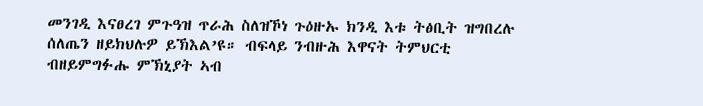መንገዲ እናፀረገ ምጉዓዝ ጥራሕ ስለዝኾነ ጉዕዙኡ ክንዲ እቱ ትፅቢት ዝግበረሉ ሰለጤን ዘይክህሉዎ ይኽእል’ዩ። ብፍላይ ንብዙሕ እዋናት ትምህርቲ ብዘይምግፉሑ ምኽኒያት ኣብ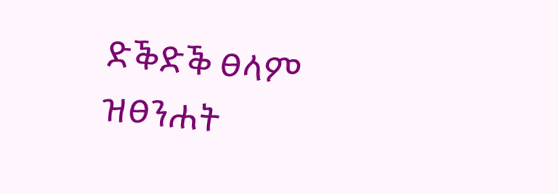ድቕድቕ ፀላም ዝፀንሐት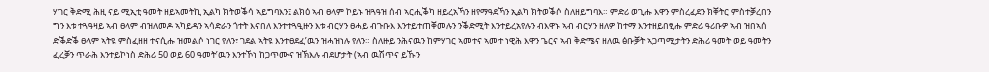ሃገር ቅድሚ ሕዚ ናይ ሚኢቲ ዓመት ዘይኣመትኪ ኢልካ ክትወቕሳ ኣይግባእን፤ ልክዕ ኣብ ፀላም ኮይኑ ዝጓዓዝ ሰብ ኣርሒቕካ ዘይረአኻን ዘየማዓደኻን ኢልካ ክትወቕሶ ስለዘይግባእ። ምድሪ ወጊሑ እዋን ምስረፈደን ክቐትር ምስተቓረበን ግን እቱ ተጓዓዛይ ኣብ ፀላም ብዝለመዶ ኣካይዳን ኣሳድራን ጎተት እናበለ እንተተጓዒዙን እቱ ብርሃን ፀሓይ ብጉቡእ እንተይተጠቐመሉን ንቕድሚት እንተይረአየሉን ብእዋኑ ኣብ ብርሃን ዘለዎ ከተማ እንተዘይበፂሑ ምድሪ ዓሪቡዎ ኣብ ዝበኣሰ ድቕድቕ ፀላም ኣትዩ ምስፈዘዘ ተናሲሑ ዝመልሶ ነገር የለን፣ ገደል ኣትዩ እንተፀደፈ’ዉን ዝሓዝነሉ የለን። ስለዙይ ንሕናዉን ከምሃገር ኣመተና ኣመተ ነዊሕ እዋን ጌርና ኣብ ቅድሜና ዘለዉ ፅቡቓት ኣጋጣሚታትን ድሕሪ ዓመት ወይ ዓመትን ፈረቓን ጥራሕ እንተይኮነስ ድሕሪ 50 ወይ 60 ዓመት’ዉን እንተኾነ ከጋጥሙና ዝኽእሉ ብደሆታት (ኣብ ዉሽጥና ይኹን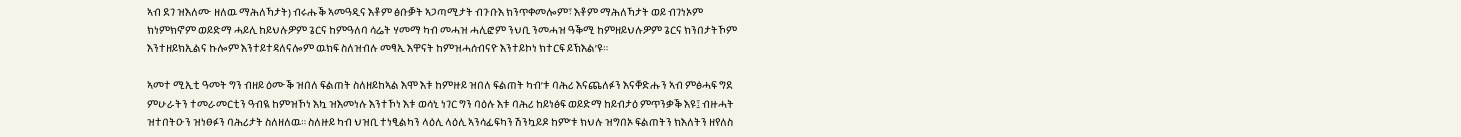ኣብ ደገ ዝእለሙ ዘለዉ ማሕለኻታት) ብሩሑቕ ኣመዓዲና እቶም ፅቡቓት ኣጋጣሚታት ብጉቡእ ክንጥቀመሎም፣ እቶም ማሕለኻታት ወይ ብገነኦም ክነምክኖም ወይድማ ሓይሊ ከይህሉዎም ጌርና ከምዓለባ ሳሬት ሃመማ ካብ መሓዝ ሓሊፎም ንህቢ ንመሓዝ ዓቕሚ ከምዘይህሉዎም ጌርና ክንበታትኾም እንተዘይክኢልና ኩሎም እንተይተዳለናሎም ዉክፍ ስለዝብሉ መፃኢ እዋናት ከምዝሓሰብናዮ እንተይኮነ ክተርፍ ይኽእል’ዩ።

ኣመተ ሚኢቲ ዓመት ግን ብዘይ ዕሙቕ ዝበለ ፍልጠት ስለዘይከኣል እሞ እቱ ከምዙይ ዝበለ ፍልጠት ካብ’ቱ ባሕሪ እናጨለፉን እናቐድሑን ኣብ ምፅሓፍ ግደ ምሁራትን ተመራመርቲን ዓብዪ ከምዝኾነ እኳ ዝእመነሉ እንተኾነ እቱ ወሳኒ ነገር ግን ባዕሉ እቱ ባሕሪ ከይነፅፍ ወይድማ ከይብታዕ ምጥንቃቕ እዩ፤ ብዙሓት ዝተበትዑን ዝነፀፉን ባሕሪታት ስለዘለዉ። ስለዙይ ካብ ህዝቢ ተነፂልካን ላዕሊ ላዕሊ ኣንሳፊፍካን ሽንኳይዶ ከም’ቱ ክህሉ ዝግበኦ ፍልጠትን ክእለትን ዘየለስ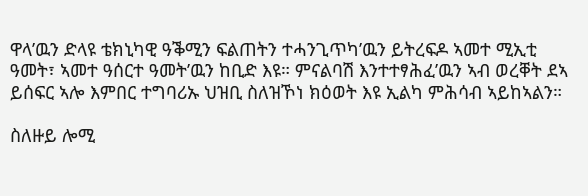ዋላ’ዉን ድላዩ ቴክኒካዊ ዓቕሚን ፍልጠትን ተሓንጊጥካ’ዉን ይትረፍዶ ኣመተ ሚኢቲ ዓመት፣ ኣመተ ዓሰርተ ዓመት’ዉን ከቢድ እዩ። ምናልባሽ እንተተፃሕፈ’ዉን ኣብ ወረቐት ደኣ ይሰፍር ኣሎ እምበር ተግባሪኡ ህዝቢ ስለዝኾነ ክዕወት እዩ ኢልካ ምሕሳብ ኣይከኣልን።

ስለዙይ ሎሚ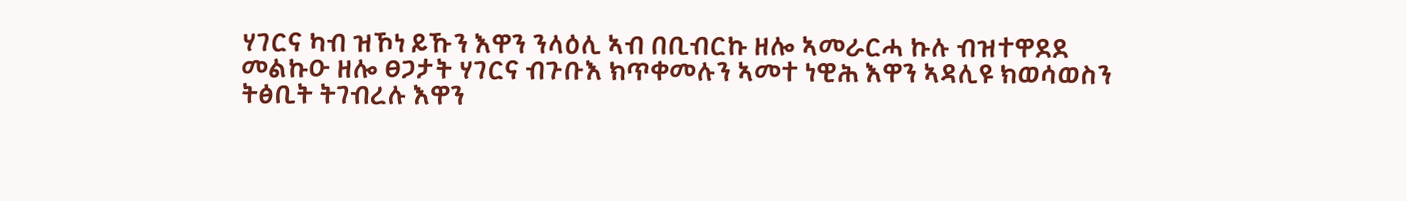ሃገርና ካብ ዝኾነ ይኹን እዋን ንላዕሊ ኣብ በቢብርኩ ዘሎ ኣመራርሓ ኩሉ ብዝተዋደደ መልኩዑ ዘሎ ፀጋታት ሃገርና ብጉቡእ ክጥቀመሉን ኣመተ ነዊሕ እዋን ኣዳሊዩ ክወሳወስን ትፅቢት ትገብረሉ እዋን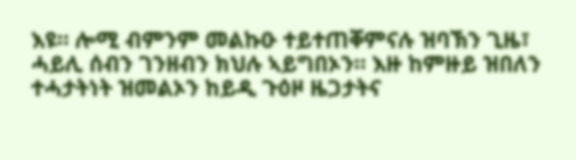እዩ። ሎሚ ብምንም መልኩዑ ተይተጠቐምናሉ ዝባኽን ጊዜ፣ ሓይሊ ሰብን ገንዘብን ክህሉ ኣይግበኦን። እዙ ከምዙይ ዝበለን ተሓታትነት ዝመልኦን ከይዲ ጉዕዞ ዜጋታትና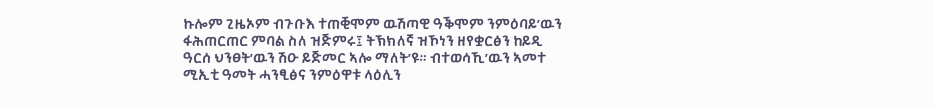ኩሎም ጊዜኦም ብጉቡእ ተጠቒሞም ዉሽጣዊ ዓቕሞም ንምዕባይ’ዉን ፋሕጠርጠር ምባል ስለ ዝጅምሩ፤ ትኽክለኛ ዝኾነን ዘየቋርፅን ከይዲ ዓርሰ ህንፀት’ዉን ሽዑ ይጅመር ኣሎ ማለት’ዩ። ብተወሳኺ’ዉን ኣመተ ሚኢቲ ዓመት ሓንፂፅና ንምዕዋቱ ላዕሊን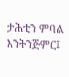ታሕቲን ምባል እንትንጅምር፤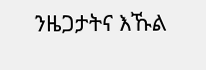ንዜጋታትና እኹል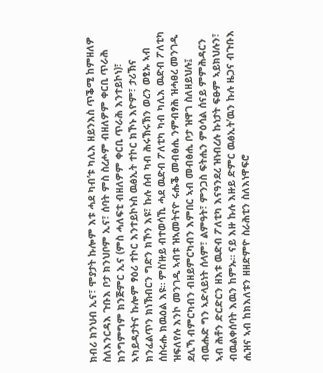ክብሪ ክንህብ ኢና፣ ሞያታት ኩሎም እቱ ሓደ ካብ’ቱ ካሊእ ዘይንእስ ጥቕሚ ከምዘለዎ ስለእንርዳእ ጉቡእ ቦታ ክንህቦም ኢና፣ ሰባት ምስ ስረሖም ብዘለዎም ቀርቢ ጥራሕ ክንግምግም ክንጅምር ኢና (ምስ ሓለፍቲ ብዘለዎም ቀርቢ ጥራሕ እንተይኮነ)፣ ኣካይዳታትና ኩሎም ፃዕሪ ተኮር እንተይኮኑስ ዉፅኢት ተኮር ክኾኑ እዮም፣ ታሪኽና ክንፈልጥን ክነኽብርን ግድን ክኾን እዩ፣ ኩሉ ሰብ ካብ ሕሩኽሩኽን ወረን ወፂኡ ኣብ ሰስሩሑ ክዉዕል እዩ። ምስ’ዙይ ብተወሳኺ ሓደ ዉድብ ፖለቲካ ካብ ካሊእ ዉድብ ፖለቲካ ዝፍለየሉ እንኮ መንገዲ ኣብቱ ዝኣመትናዮ ሩሑቕ መብፅሒ ንምብፃሕ ዝሓፀረ መንገዲ ደሊኻ ብምርካብን ብዘይምርካብን እምበር ኣብ መብፅሒ ቦታ ዝዋገ ስለዘይህሉ፤ ብዉሑድ ግን ኣድላይነት ሰላም፣ ልምዓት፣ ምንጋስ ፍትሒን ምዕሳል ሰናይ ምምሕዳርን ኣብ ሕቶን ድርድርን ዘእቱ ዉድብ ፖለቲካ እናዓንደረ ዝነብረሉ ኩነታት ፍፁም ኣይክህሉን፣ ብዉልቀሰባት እዉን ከምኡ። ናይ እዙ ኩሉ እዙይ ድምር ዉፅኢት’ዉን ኩሉ ዜጋና ብጉቡእ ሒዝና ኣብ ከክእለቱን ዘዘድምዮ ስራሕቲን ስለእነዋፍሮ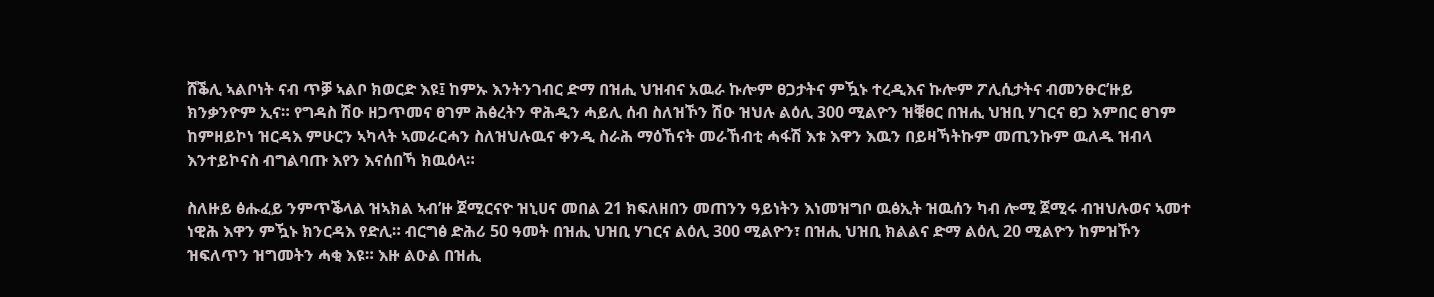ሸቕሊ ኣልቦነት ናብ ጥቓ ኣልቦ ክወርድ እዩ፤ ከምኡ እንትንገብር ድማ በዝሒ ህዝብና አዉራ ኩሎም ፀጋታትና ምዃኑ ተረዲእና ኩሎም ፖሊሲታትና ብመንፁር’ዙይ ክንቃንዮም ኢና። የግዳስ ሽዑ ዘጋጥመና ፀገም ሕፅረትን ዋሕዲን ሓይሊ ሰብ ስለዝኾን ሽዑ ዝህሉ ልዕሊ 300 ሚልዮን ዝቑፀር በዝሒ ህዝቢ ሃገርና ፀጋ እምበር ፀገም ከምዘይኮነ ዝርዳእ ምሁርን ኣካላት ኣመራርሓን ስለዝህሉዉና ቀንዲ ስራሕ ማዕኸናት መራኸብቲ ሓፋሽ እቱ እዋን እዉን በይዛኻትኩም መጢንኩም ዉለዱ ዝብላ እንተይኮናስ ብግልባጡ እየን እናሰበኻ ክዉዕላ።

ስለዙይ ፅሑፈይ ንምጥቕላል ዝኣክል ኣብ’ዙ ጀሚርናዮ ዝኒሀና መበል 21 ክፍለዘበን መጠንን ዓይነትን እነመዝግቦ ዉፅኢት ዝዉሰን ካብ ሎሚ ጀሚሩ ብዝህሉወና ኣመተ ነዊሕ እዋን ምዃኑ ክንርዳእ የድሊ። ብርግፅ ድሕሪ 50 ዓመት በዝሒ ህዝቢ ሃገርና ልዕሊ 300 ሚልዮን፣ በዝሒ ህዝቢ ክልልና ድማ ልዕሊ 20 ሚልዮን ከምዝኾን ዝፍለጥን ዝግመትን ሓቂ እዩ። እዙ ልዑል በዝሒ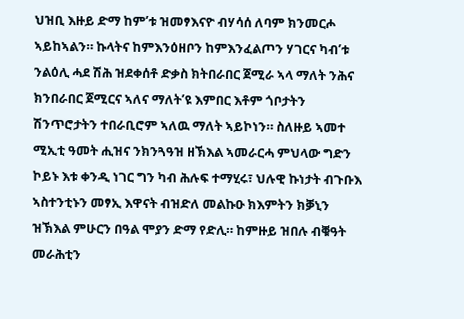ህዝቢ እዙይ ድማ ከም’ቱ ዝመፃእናዮ ብሃሳሰ ለባም ክንመርሖ ኣይከኣልን። ኩላትና ከምእንዕዘቦን ከምእንፈልጦን ሃገርና ካብ’ቱ ንልዕሊ ሓደ ሽሕ ዝደቀሰቶ ድቃስ ክትበራበር ጀሚራ ኣላ ማለት ንሕና ክንበራበር ጀሚርና ኣለና ማለት’ዩ እምበር እቶም ጎቦታትን ሽንጥሮታትን ተበራቢሮም ኣለዉ ማለት ኣይኮነን። ስለዙይ ኣመተ ሚኢቲ ዓመት ሒዝና ንክንጓዓዝ ዘኽእል ኣመራርሓ ምህላው ግድን ኮይኑ እቱ ቀንዲ ነገር ግን ካብ ሕሉፍ ተማሂሩ፣ ህሉዊ ኩነታት ብጉቡእ ኣስተንቲኑን መፃኢ እዋናት ብዝድለ መልኩዑ ክእምትን ክቓኒን ዝኽእል ምሁርን በዓል ሞያን ድማ የድሊ። ከምዙይ ዝበሉ ብቑዓት መራሕቲን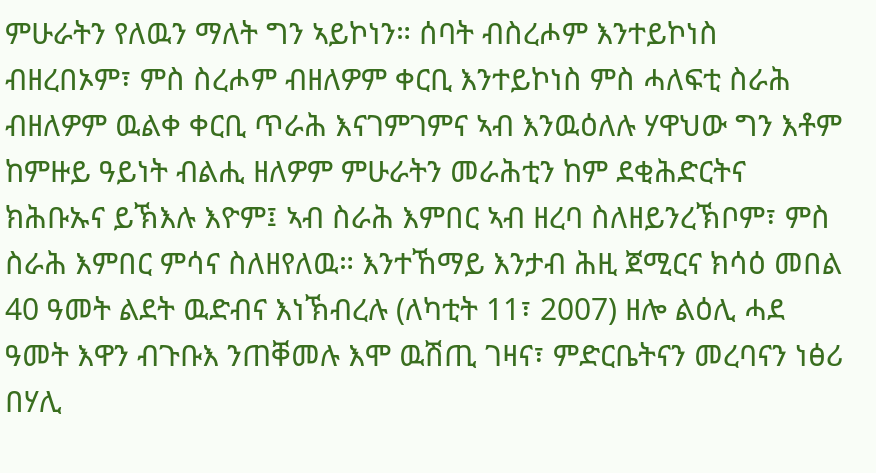ምሁራትን የለዉን ማለት ግን ኣይኮነን። ሰባት ብስረሖም እንተይኮነስ ብዘረበኦም፣ ምስ ስረሖም ብዘለዎም ቀርቢ እንተይኮነስ ምስ ሓለፍቲ ስራሕ ብዘለዎም ዉልቀ ቀርቢ ጥራሕ እናገምገምና ኣብ እንዉዕለሉ ሃዋህው ግን እቶም ከምዙይ ዓይነት ብልሒ ዘለዎም ምሁራትን መራሕቲን ከም ደቂሕድርትና ክሕቡኡና ይኽእሉ እዮም፤ ኣብ ስራሕ እምበር ኣብ ዘረባ ስለዘይንረኽቦም፣ ምስ ስራሕ እምበር ምሳና ስለዘየለዉ። እንተኸማይ እንታብ ሕዚ ጀሚርና ክሳዕ መበል 40 ዓመት ልደት ዉድብና እነኽብረሉ (ለካቲት 11፣ 2007) ዘሎ ልዕሊ ሓደ ዓመት እዋን ብጉቡእ ንጠቐመሉ እሞ ዉሽጢ ገዛና፣ ምድርቤትናን መረባናን ነፅሪ በሃሊ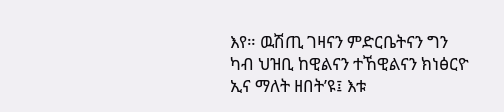እየ። ዉሽጢ ገዛናን ምድርቤትናን ግን ካብ ህዝቢ ከዊልናን ተኸዊልናን ክነፅርዮ ኢና ማለት ዘበት’ዩ፤ እቱ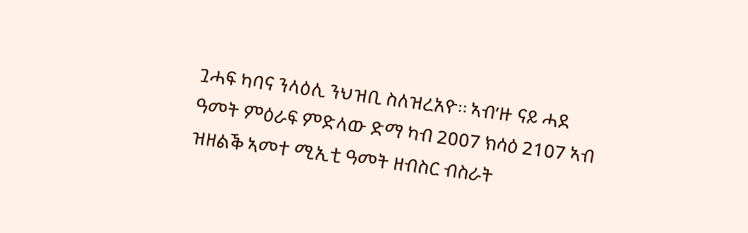ጓሓፍ ካባና ንላዕሊ ንህዝቢ ስለዝረአዮ። ኣብ’ዙ ናይ ሓደ ዓመት ምዕራፍ ምድላው ድማ ካብ 2007 ክሳዕ 2107 ኣብ ዝዘልቕ ኣመተ ሚኢቲ ዓመት ዘብስር ብስራት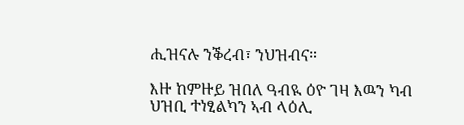ሒዝናሉ ንቕረብ፣ ንህዝብና።

እዙ ከምዙይ ዝበለ ዓብዪ ዕዮ ገዛ እዉን ካብ ህዝቢ ተነፂልካን ኣብ ላዕሊ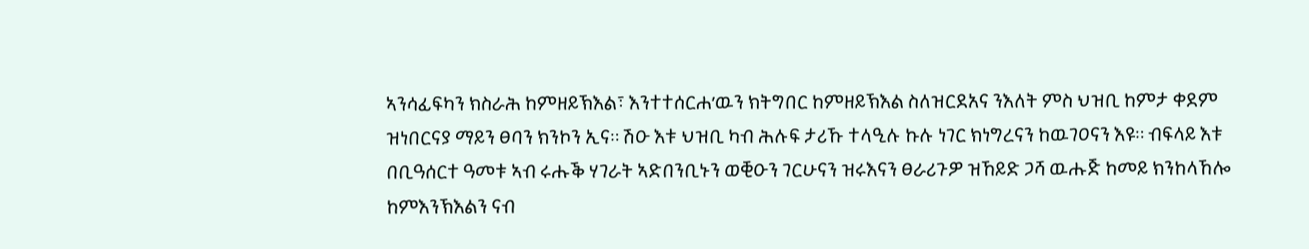ኣንሳፊፍካን ክስራሕ ከምዘይኽእል፣ እንተተሰርሐ’ዉን ክትግበር ከምዘይኽእል ስለዝርደአና ንእለት ምስ ህዝቢ ከምታ ቀደም ዝነበርናያ ማይን ፀባን ክንኮን ኢና። ሽዑ እቱ ህዝቢ ካብ ሕሉፍ ታሪኹ ተላዒሉ ኩሉ ነገር ክነግረናን ከዉገዐናን እዩ። ብፍላይ እቱ በቢዓሰርተ ዓመቱ ኣብ ሩሑቕ ሃገራት ኣድበንቢኑን ወቒዑን ገርሁናን ዝሩእናን ፀራሪጉዎ ዝኸይድ ጋሻ ዉሑጅ ከመይ ክንከላኸሎ ከምእንኽእልን ናብ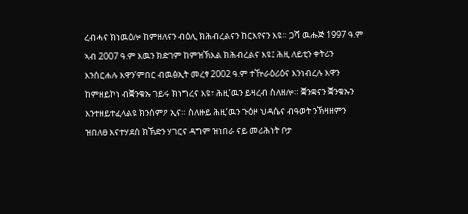ረብሓና ክነዉዕሎ ከምዘለናን ብዕሊ ክሕብረልናን ከርእየናን እዩ። ጋሻ ዉሑጅ 1997 ዓ.ም ኣብ 2007 ዓ.ም እዉን ክድገም ከምዝኽእል ክሕብረልና እዩ፤ ሕዚ ለይቲን ቀትሪን እንሰርሐሉ እዋን’ምበር ብዉፅኢት መረፃ 2002 ዓ.ም ተዅራዕሪዕና እንነብረሉ እዋን ከምዘይኮነ ብቛንቁኡ ገይሩ ክነግረና እዩ፣ ሕዚ’ዉን ይዛረብ ስለዘሎ። ቛንቋናን ቛንቁኡን እንተዘይተፈላልዩ ክንሰምዖ ኢና። ስለዙይ ሕዚ’ዉን ጉዕዞ ህዳሴና ብዓወት ንኽዛዘምን ዝበለፀ እናተሃደሰ ክኽድን ሃገርና ዳግም ዝነበራ ናይ መሪሕነት ቦታ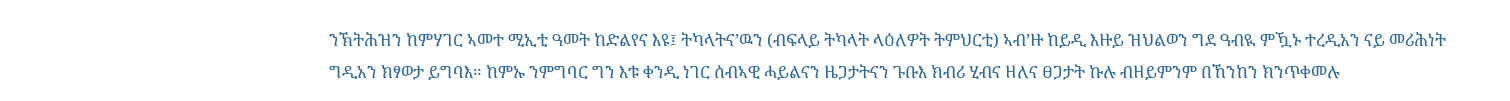ንኽትሕዝን ከምሃገር ኣመተ ሚኢቲ ዓመት ከድልየና እዩ፤ ትካላትና’ዉን (ብፍላይ ትካላት ላዕለዎት ትምህርቲ) ኣብ’ዙ ከይዲ እዙይ ዝህልወን ግደ ዓብዪ ምዃኑ ተረዲአን ናይ መሪሕነት ግዲአን ክፃወታ ይግባእ። ከምኡ ንምግባር ግን እቱ ቀንዲ ነገር ሰብኣዊ ሓይልናን ዜጋታትናን ጉቡእ ክብሪ ሂብና ዘለና ፀጋታት ኩሉ ብዘይምንም በኸንከን ክንጥቀመሉ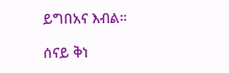ይግበአና እብል።

ሰናይ ቅነ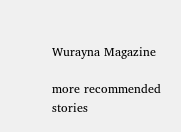Wurayna Magazine

more recommended stories